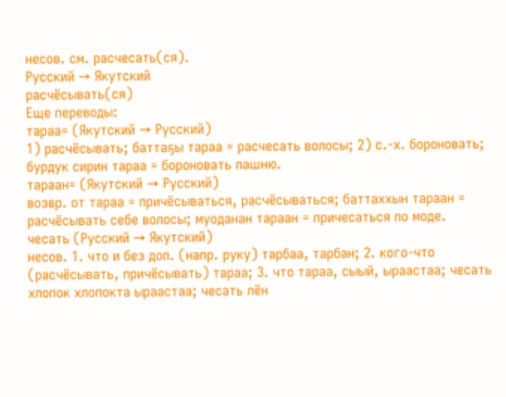несов. см. расчесать(ся).
Русский → Якутский
расчёсывать(ся)
Еще переводы:
тараа= (Якутский → Русский)
1) расчёсывать; баттаҕы тараа = расчесать волосы; 2) с.-х. бороновать; бурдук сирин тараа = бороновать пашню.
тараан= (Якутский → Русский)
возвр. от тараа = причёсываться, расчёсываться; баттаххын тараан = расчёсывать себе волосы; муоданан тараан = причесаться по моде.
чесать (Русский → Якутский)
несов. 1. что и без доп. (напр. руку) тарбаа, тарбан; 2. кого-что (расчёсывать, причёсывать) тараа; 3. что тараа, сыый, ыраастаа; чесать хлопок хлопокта ыраастаа; чесать лён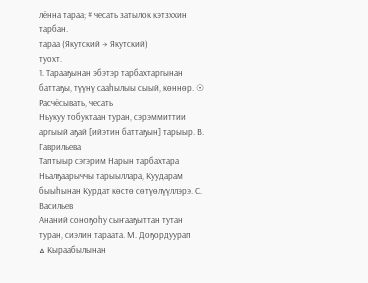лённа тараа; # чесать затылок кэтзххин тарбан.
тараа (Якутский → Якутский)
туохт.
1. Тарааҕынан эбэтэр тарбахтаргынан баттаҕы, түүнү сааһылыы сыый, көннөр. ☉ Расчёсывать, чесать
Ньукуу тобуктаан туран, сэрэммиттии аргыый аҕай [ийэтин баттаҕын] тарыыр. В. Гаврильева
Таптыыр сэгэрим Нарын тарбахтара Ньалҕаарыччы тарыыллара, Куударам быыһынан Курдат көстө сөтүөлүүллэрэ. С. Васильев
Ананий соноҕоһу сыҥааҕыттан тутан туран, сиэлин тараата. М. Доҕордуурап
△ Кыраабылынан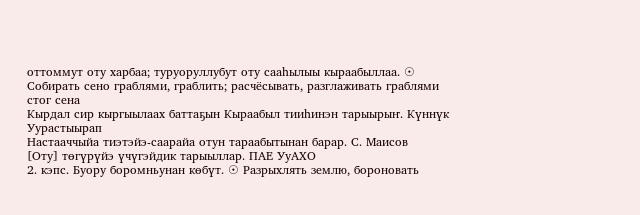оттоммут оту харбаа; туруоруллубут оту сааһылыы кыраабыллаа. ☉ Собирать сено граблями, граблить; расчёсывать, разглаживать граблями стог сена
Кырдал сир кыргыылаах баттаҕын Кыраабыл тииһинэн тарыырыҥ. Күннүк Уурастыырап
Настааччыйа тиэтэйэ-саарайа отун тараабытынан барар. С. Маисов
[Оту] төгүрүйэ үчүгэйдик тарыыллар. ПАЕ УуАХО
2. кэпс. Буору боромньунан көбүт. ☉ Разрыхлять землю, бороновать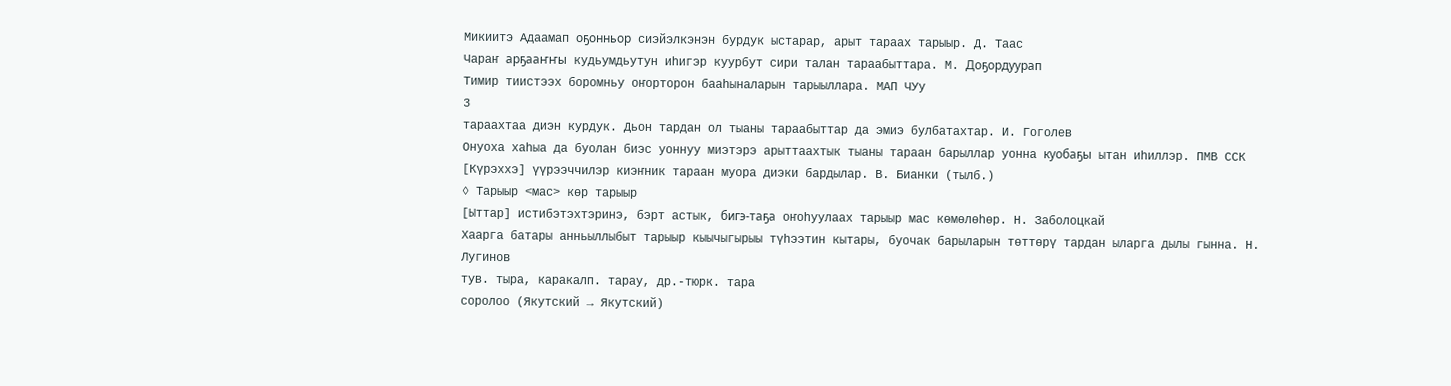Микиитэ Адаамап оҕонньор сиэйэлкэнэн бурдук ыстарар, арыт тараах тарыыр. Д. Таас
Чараҥ арҕааҥҥы кудьумдьутун иһигэр куурбут сири талан тараабыттара. М. Доҕордуурап
Тимир тиистээх боромньу оҥорторон бааһыналарын тарыыллара. МАП ЧУу
3
тараахтаа диэн курдук. Дьон тардан ол тыаны тараабыттар да эмиэ булбатахтар. И. Гоголев
Онуоха хаһыа да буолан биэс уоннуу миэтэрэ арыттаахтык тыаны тараан барыллар уонна куобаҕы ытан иһиллэр. ПМВ ССК
[Күрэххэ] үүрээччилэр киэҥник тараан муора диэки бардылар. В. Бианки (тылб.)
◊ Тарыыр <мас> көр тарыыр
[Ыттар] истибэтэхтэринэ, бэрт астык, бигэ-таҕа оҥоһуулаах тарыыр мас көмөлөһөр. Н. Заболоцкай
Хаарга батары анньыллыбыт тарыыр кыычыгырыы түһээтин кытары, буочак барыларын төттөрү тардан ыларга дылы гынна. Н. Лугинов
тув. тыра, каракалп. тарау, др.-тюрк. тара
соролоо (Якутский → Якутский)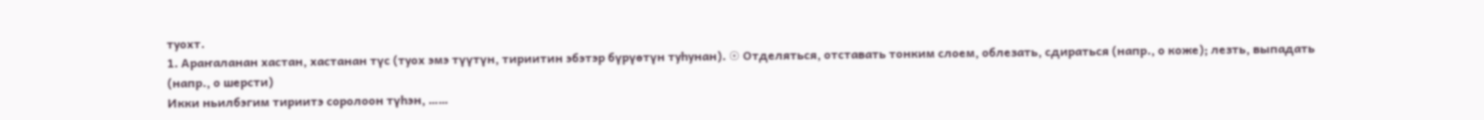туохт.
1. Араҥаланан хастан, хастанан түс (туох эмэ түүтүн, тириитин эбэтэр бүрүөтүн туһунан). ☉ Отделяться, отставать тонким слоем, облезать, сдираться (напр., о коже); лезть, выпадать (напр., о шерсти)
Икки ньилбэгим тириитэ соролоон түһэн, ……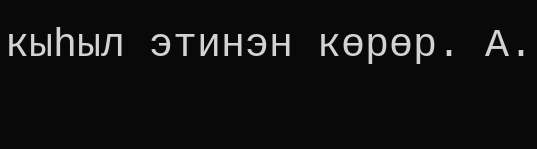кыһыл этинэн көрөр. А.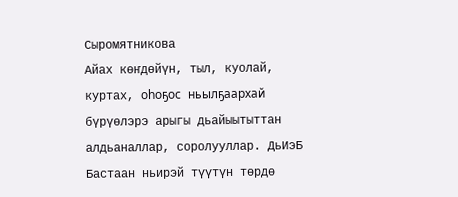Сыромятникова
Айах көҥдөйүн, тыл, куолай, куртах, оһоҕос ньылҕаархай бүрүөлэрэ арыгы дьайыытыттан алдьаналлар, соролууллар. ДьИэБ
Бастаан ньирэй түүтүн төрдө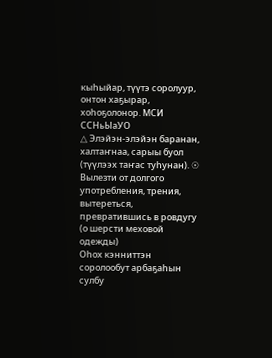кыһыйар, түүтэ соролуур, онтон хаҕырар, хоһоҕолонор. МСИ ССНьЫаУО
△ Элэйэн-элэйэн баранан, халтаҥнаа, сарыы буол (түүлээх таҥас туһунан). ☉ Вылезти от долгого употребления, трения, вытереться, превратившись в ровдугу (о шерсти меховой одежды)
Оһох кэнниттэн соролообут арбаҕаһын сулбу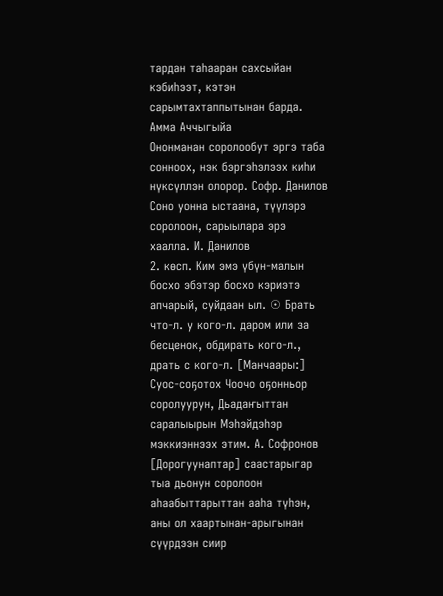тардан таһааран сахсыйан кэбиһээт, кэтэн сарымтахтаппытынан барда. Амма Аччыгыйа
Ононманан соролообут эргэ таба сонноох, нэк бэргэһэлээх киһи нүксүллэн олорор. Софр. Данилов
Соно уонна ыстаана, түүлэрэ соролоон, сарыылара эрэ хаалла. И. Данилов
2. көсп. Ким эмэ үбүн-малын босхо эбэтэр босхо кэриэтэ апчарый, суйдаан ыл. ☉ Брать что-л. у кого-л. даром или за бесценок, обдирать кого-л., драть с кого-л. [Манчаары:] Суос-соҕотох Чоочо оҕонньор соролуурун, Дьадаҥыттан саралыырын Мэһэйдэһэр мэккиэннээх этим. А. Софронов
[Дорогуунаптар] саастарыгар тыа дьонун соролоон аһаабыттарыттан ааһа түһэн, аны ол хаартынан-арыгынан сүүрдээн сиир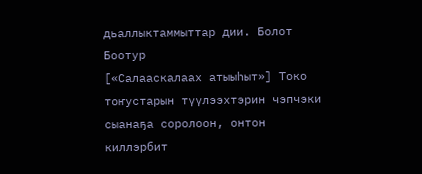дьаллыктаммыттар дии. Болот Боотур
[«Салааскалаах атыыһыт»] Токо тоҥустарын түүлээхтэрин чэпчэки сыанаҕа соролоон, онтон киллэрбит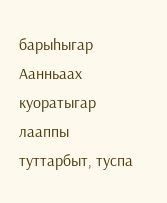барыһыгар Аанньаах куоратыгар лааппы туттарбыт, туспа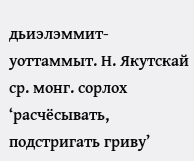дьиэлэммит-уоттаммыт. Н. Якутскай
ср. монг. сорлох ‘расчёсывать, подстригать гриву’